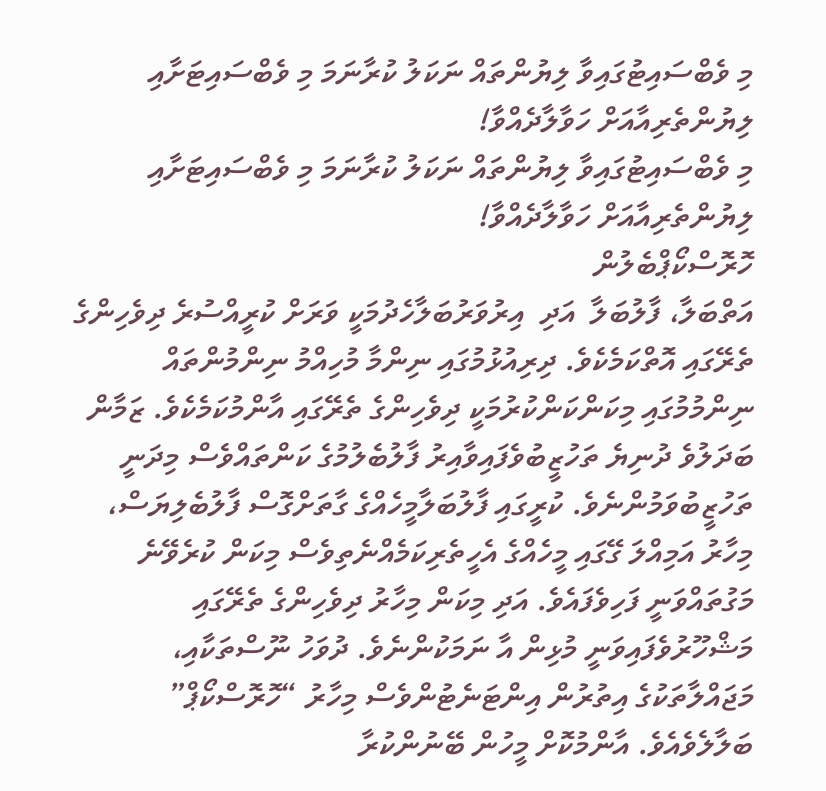މި ވެބްސައިޓުގައިވާ ލިޔުންތައް ނަކަލު ކުރާނަމަ މި ވެބްސައިޓަށާއި ލިޔުންތެރިއާއަށް ހަވާލާދެއްވާ!
މި ވެބްސައިޓުގައިވާ ލިޔުންތައް ނަކަލު ކުރާނަމަ މި ވެބްސައިޓަށާއި ލިޔުންތެރިއާއަށް ހަވާލާދެއްވާ!
ހޮރޮސްކޯޕްބެލުން
އަތްބަލާ، ފާލުބަލާ  އަދި  އިރުވަރުބަލާހެދުމަކީ ވަރަށް ކުރީއްސުރެ ދިވެހިންގެ ތެރޭގައި އޮތްކަމެކެވެ. ދިރިއުޅުމުގައި ނިންމާ މުހިއްމު ނިންމުންތައް ނިންމުމުގައި މިކަންކަންކުރުމަކީ ދިވެހިންގެ ތެރޭގައި އާންމުކަމެކެވެ. ޒަމާން ބަދަލުވެ ދުނިޔެ ތަހުޒީބުވެފައިވާއިރު ފާލުބެލުމުގެ ކަންތައްވެސް މިދަނީ ތަހުޒީބުވަމުންނެވެ. ކުރީގައި ފާލުބަލާމީހެއްގެ ގާތަށްގޮސް ފާލުބެލިޔަސް، މިހާރު އަމިއްލަ ގޭގައި މީހެއްގެ އެހީތެރިކަމެއްނެތިވެސް މިކަން ކުރެވޭނެ މަގުތައްވަނީ ފަހިވެފައެވެ. އަދި މިކަން މިހާރު ދިވެހިންގެ ތެރޭގައި މަޝްހޫރުވެފައިވަނީ މުޅިން އާ ނަމަކުންނެވެ. ދުވަހު ނޫސްތަކާއި، މަޖައްލާތަކުގެ އިތުރުން އިންޓަނެޓުންވެސް މިހާރު “ހޮރޮސްކޯޕް” ބަލާލެވެއެވެ. އާންމުކޮށް މީހުން ބޭނުންކުރާ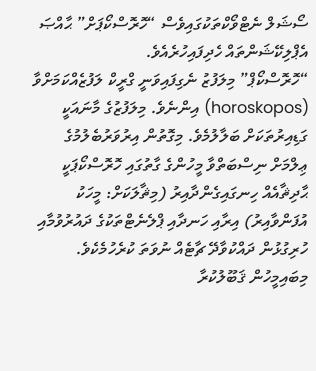ސޯޝަލް ނެޓްވޯކްތަކުގައިވެސް “ހޮރޮސްކޯޕަށް” ޙާއްޞަ އެޕްލިކޭޝަންތައް ހެދިފައިހުރެއެވެ.
“ހޮރޮސްކޯޕް” މިލަފުޒު ނެގިފައިވަނީ ގްރީކް ލަފުޒެއްކަމަށްވާ (horoskopos) އިންނެވެ. މިލަފުޒުގެ މާނައަކީ ގަޑިއިރުތަކަށް ބަލާލުމެވެ. މިގޮތުން އިރުވަރުބެލުމުގެ ޢިލްމަށް ނިސްބަތްވާ މީހުންގެ ގާތުގައި ހޮރޮސްކޯޕަކީ ޙާދިޘާއެއް ހިނގައިގެންދާއިރު (މިޘާލަކަށް: މީހަކު އުފަންވާއިރު) އިރާއި ހަނދާއި ޕްލެނެޓްތަކުގެ ދައުރުވުމާއި ހުރިގުޅުން ދައްކުވާދޭ ޗާޓެއް ނުވަތަ ކުރެހުމެކެވެ. މިބައިމީހުން ޤަބޫލުކުރާ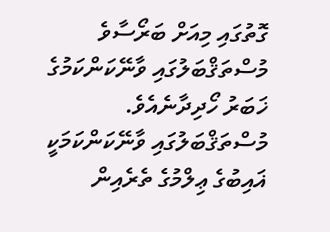ގޮތުގައި މިއަށް ބަރޯސާވެ މުސްތަޤްބަލުގައި ވާނޭކަންކަމުގެ ޚަބަރު ހޯދިދާނެއެވެ.
މުސްތަޤްބަލުގައި ވާނޭކަންކަމަކީ ޣައިބުގެ ޢިލްމުގެ ތެރެއިން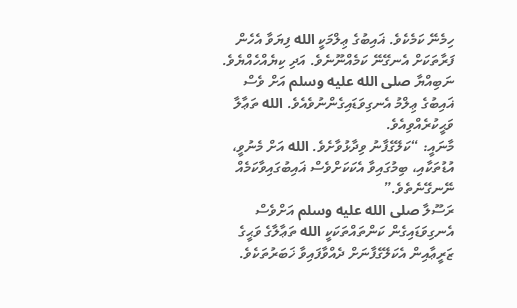ހިމެނޭ ކަމެކެވެ. ޣައިބުގެ ޢިލްމަކީ الله ފިޔަވާ އެހެން ފަރާތަކަށް އެނގޭނޭ ކަމެއްނޫނެވެ. އަދި ކިޔެއްހެއްޔެވެ. ނަބިއްޔާ صلى الله عليه وسلم އަށް ވެސް ޣައިބުގެ ޢިލްމު އެނގިވަޑައިގެންނުވެއެވެ. الله ތަޢާލާ ވަޙީކުރެއްވިއެވެ.
މާނައީ: “ކަލޭގެފާނު ވިދާޅުވާށެވެ. الله އަށް މެނުވީ، އުޑުތަކާއި، ބިމުގައިވާ އެކަކަށްވެސް ޣައިބުގައިވާކަމެއް ނޭނގޭނެތެވެ.”
ރަސޫލާ صلى الله عليه وسلم އަށްވެސް އެނގިވަޑައިގެން ކަންތައްތަކަކީ الله ތަޢާލާގެ ވަޙީގެ ޒަރީޢާއިން އެކަލޭގެފާނަށް ދެއްވާފައިވާ ޚަބަރުތަކެވެ.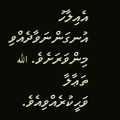އެއިލާހު އުނގަންނަވާދެއްވި މިންވަރަށެވެ. الله ތަޢާލާ ވަޙީކުރެއްވިއެވެ.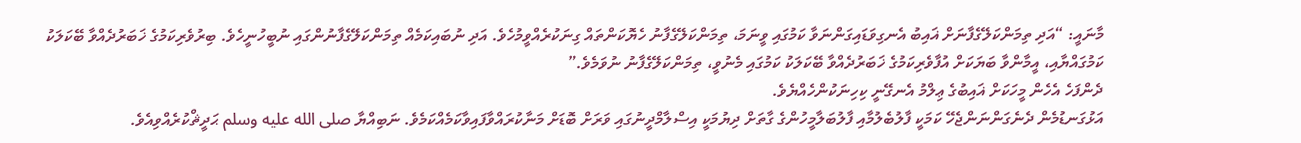މާނައީ: “އަދި ތިމަންކަލޭގެފާނަށް ޣައިބު އެނގިވަޑައިގަންނަވާ ކަމުގައި ވީނަމަ، ތިމަންކަލޭގެފާނު ހެޔޮކަންތައް ގިނަކުރެއްވީމުހެވެ. އަދި ނުބައިކަމެއް ތިމަންކަލޭގެފާނުންގައި ނުބީހުނީހެވެ. ބިރުވެރިކަމުގެ ޚަބަރުދެއްވާ ބޭކަލަކު ކަމުގައްޔާއި، އީމާންވާ ބަޔަކަށް އުފާވެރިކަމުގެ ޚަބަރުދެއްވާ ބޭކަލަކު ކަމުގައި މެނުވީ، ތިމަންކަލޭގެފާނު ނުވަމެވެ.”
ދެންފަހެ އެހެން މީހަކަށް ޣައިބުގެ ޢިލްމު އެނގޭނީ ކިހިނަކުންހެއްޔެވެ.
އަޅުގަނޑުމެން ދެނެގަންނަންޖެހޭ ކަމަކީ ފާލުބެލުމާއި ފާލުބަލާމީހުންގެ ގާތަށް ދިޔުމަކީ އިސްލާމްދީނުގައި ވަރަށް ބޮޑަށް މަނާކުރައްވާފައިވާކަމެއްކަމެވެ. ނަބިއްޔާ صلى الله عليه وسلم ޙަދީޘްކުރެއްވިއެވެ.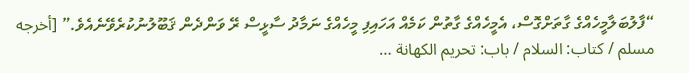“ފާލުބަލާމީހެއްގެ ގާތަށްގޮސް، އެމީހެއްގެ ގާތުން ކަމެއް އަހައިފި މީހެއްގެ ނަމާދު ސާޅީސް ރޭ ވަންދެން ޤަބޫލުނުކުރެވޭނެއެވެ.” [أخرجه مسلم / كتاب: السلام / باب: تحريم الكهانة …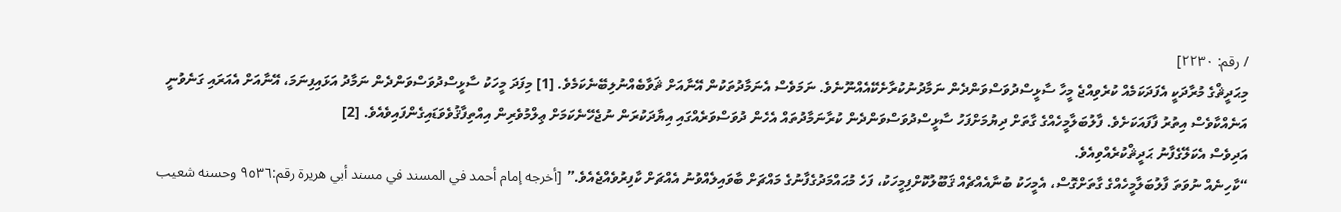/ رقم: ٢٢٣٠]
މިޙަދީޘްގެ މުރާދަކީ އެފަދަކަމެއް ކުރެވިއްޖެ މީހާ ސާޅީސްދުވަސްވަންދެން ނަމާދުނުކުރާށެކޭއެއްނޫނެވެ. ނަމަވެސް އެނަމާދުތަކުން އޭނާއަށް ޘަވާބެއްނުލިބޭނެކަމެވެ. [1] މިފަދަ މީހަކު ސާޅީސްދުވަސްވަންދެން ނަމާދު އަޅައިފިނަމަ، އޭނާއަށް އެއަރައި ގަނެވުނީ އަނެއްކާވެސް އިތުރު ފާފައަކަށެވެ. ފާލުބަލާމީހެއްގެ ގާތަށް ދިޔުމަށްފަހު ސާޅީސްދުވަސްވަންދެން ކުރާނަމާދުތައް އެހެން ދުވަސްވަރެއްގައި އިޔާދަކުރަން ނުޖެހޭނެކަމަށް ޢިލްމުވެރިން އިއްތިފާޤުވެވަޑައިގެންފައިވެއެވެ. [2]
އަދިވެސް އެކަލޭގެފާނު ޙަދީޘްކުރެއްވިއެވެ.
“ކާހިނެއް ނުވަތަ ފާލުބަލާމީހެއްގެ ގާތަށްގޮސް، އެމީހަކު ބުނާއެއްޗެއް ޤަބޫލުކޮށްފިމީހަކު، ފަހެ މުޙައްމަދުގެފާނުގެ މައްޗަށް ބާވައިލެއްވުނު އެއްޗަށް ކާފިރުވެއްޖެއެވެ.” [أخرجه إمام أحمد في المسند في مسند أبي هريرة رقم:٩٥٣٦ وحسنه شعيب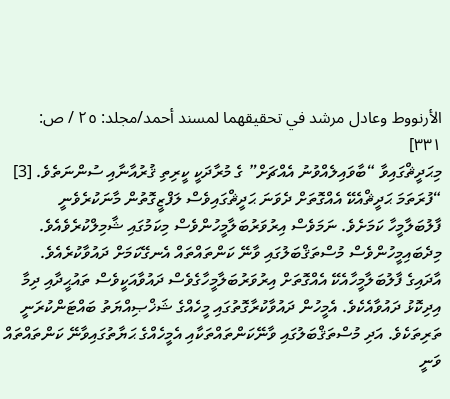الأرنووط وعادل مرشد في تحقيقهما لمسند أحمد/مجلد: ٢٥ / ص: ٣٣١]
މިޙަދީޘްގައިވާ “ބާވައިލެއްވުނު އެއްޗަށް” ގެ މުރާދަކީ ކީރިތި ޤުރުއާނާއި ސުންނަތެވެ. [3]
“ފުރަތަމަ ޙަދީޘްއެކޭ އެއްގޮތަށް ދެވަނަ ޙަދީޘްގައިވެސް ލަފްޒީގޮތުން މާނަކުރެވެނީ ފާލުބަލާމީހާ ކަމަށެވެ. ނަމަވެސް އިރުވަރުބަލާމީހުންވެސް މިކަމުގައި ޝާމިލްކުރެވެއެވެ. މިދެބައިމީހުންވެސް މުސްތަޤްބަލުގައި ވާނޭ ކަންތައްތައް އެނގޭކަމަށް ދައުވާކުރެއެވެ. އާދައިގެ ފާލުބަލާމީހާއެކޭ އެއްގޮތަށް އިރުވަރުބަލާމީހާގެވެސް ދައުވާއަކީވެސް ތައުޙީދާއި ދިމާ އިދިކޮޅު ދައުވާއެކެވެ. އެމީހުން ދައުވާކުރާގޮތުގައި މީހެއްގެ ޝަޚްޞިއްޔަތު ބައްޓަންކުރަނީ ތަރިތަކެވެ. އަދި މުސްތަޤްބަލުގައި ވާނޭކަންތައްތަކާއި އެމީހެއްގެ ޙަޔާތުގައިވާނޭ ކަންތައްތައް ވަނީ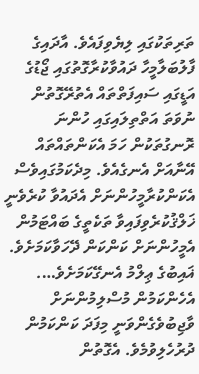ތަރިތަކުގައި ލިޔެވިފައެވެ. އާދައިގެ ފާލުބަލާމީހާ ދައުވާކުރާގޮތުގައި ޖޯޑުގެ އަޑީގައި ސައިފަތްތައް އެތުރޭގޮތުން ނުވަތަ އަތްތިލައިގައި ހުންނަ ރޮނގުތަކުން ހަމަ އެކަންތައްތައް އޭނާއަށް އެނގެއެވެ. މިދެކަމުގައިވެސް އެކަންކުރާމީހުންނަށް އެދައުވާ ކުރެވެނީ ޚަލްޤުކުރެވިފައިވާ ތަކެތީގެ ބައްޓަމުން އެމީހުންނަށް ކަންކަން ދޭހަވާކަމަށެވެ. ޣައިބުގެ ޢިލްމު އެނގޭކަމަށެވެ….
އެހެންކަމުން މުސްލިމުންނަށް ވާޖިބުވެގެންވަނީ މިފަދަ ކަންކަމުން ދުރުހެލިވުމެވެ. އެގޮތުން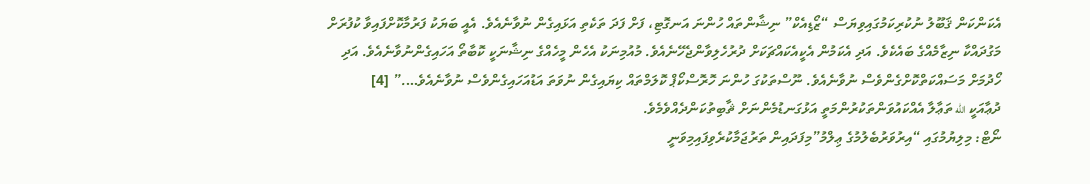އެކަންކަން ޤަބޫލު ނުކުރިކަމުގައިވިޔަސް “ޒޯޑިއެކް” ނިޝާންތައް ހުންނަ އަނގޮޓި، ފަށް ފަދަ ތަކެތި އަޅައިގެން ނުވާނެއެވެ. އެއީ ބަޔަކު ފަރުމާކޮށްފައިވާ ކުފުރަށް މަގުދައްކާ ނިޒާމެއްގެ ބައެކެވެ. އަދި އެކަމުން އެކީއެކައްޗަކަށް ދުރުހެލިވާންޖެހޭނެއެވެ. މުއުމިނަކު އެހެން މީހެއްގެ ނިޝާނަކީ ކޮބާތޯ އަހައިގެންނުވާނެއެވެ. އަދި ހޯދުމަށް މަސައްކަތްކޮށްގެންވެސް ނުވާނެއެވެ. ނޫސްތަކުގަ ހުންނަ ހޮރޮސްކޯޕް ކޮލަމްތައް ކިޔައިގެން ނުވަތަ އަޑުއަހައިގެންވެސް ނުވާނެއެވެ….” [4]
ދުޢާއަކީ الله ތަޢާލާ އެއްކައުވަންތަކުރުންމަތީ އަޅުގަނޑުމެންނަށް ޘާބިތުކަންދެއްވެމެވެ.
ނޯޓް: މިލިޔުމުގައި “އިރުވަރުބެލުމުގެ ޢިލްމު”މިފަދައިން ތަރުޖަމާކުރެވިފައިމިވަނީ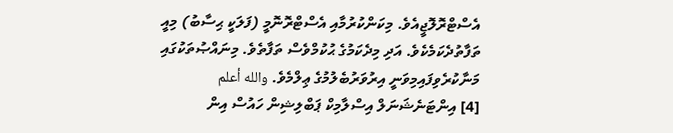އެސްޓްރޮލޮޖީއެވެ. މިކަންކުރުމާއި އެސްޓްރޮނޮމީ (ފަލަކީ ޙިސާބު) މިއީ ތަފާތުދެކަމެކެވެ. އަދި މިދެކަމުގެ ޙުކުމްވެސް ތަފާތެވެ. މިނައްޞުތަކުގައި މަނާކުރެވިފައިމިވަނީ އިރުވަރުބެލުމުގެ ޢިލްމެވެ. والله أعلم
[4] އިންޓަނެޝަނަލް އިސްލާމިކް ޕަބްލިޝިން ހައުސް އިން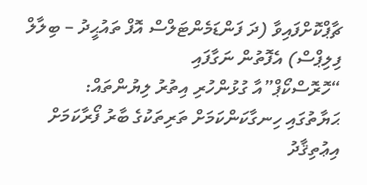ޗާޕްކޮށްފައިވާ (ދަ ފަންޑަމެންޓަލްސް އޮފް ތައުޙީދު – ބިލާލް ފިލިޕްސް) އެފޮތުން ނަގާފައި
“ހޮރޮސްކޯޕް”އާ ގުޅުންހުރި އިތުރު ލިޔުންތައް:
ޙަޔާތުގައި ހިނގާކަންކަމަށް ތަރިތަކުގެ ބާރު ފޯރާކަމަށް އިޢުތިޤާދު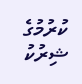ކުރުމުގެ ޝިރުކު